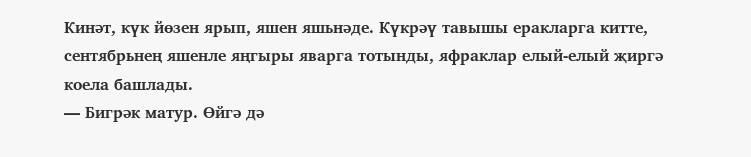Кинәт, күк йөзен ярып, яшен яшьнәде. Күкрәү тавышы еракларга китте, сентябрьнең яшенле яңгыры яварга тотынды, яфраклар елый-елый җиргә коела башлады.
— Бигрәк матур. Өйгә дә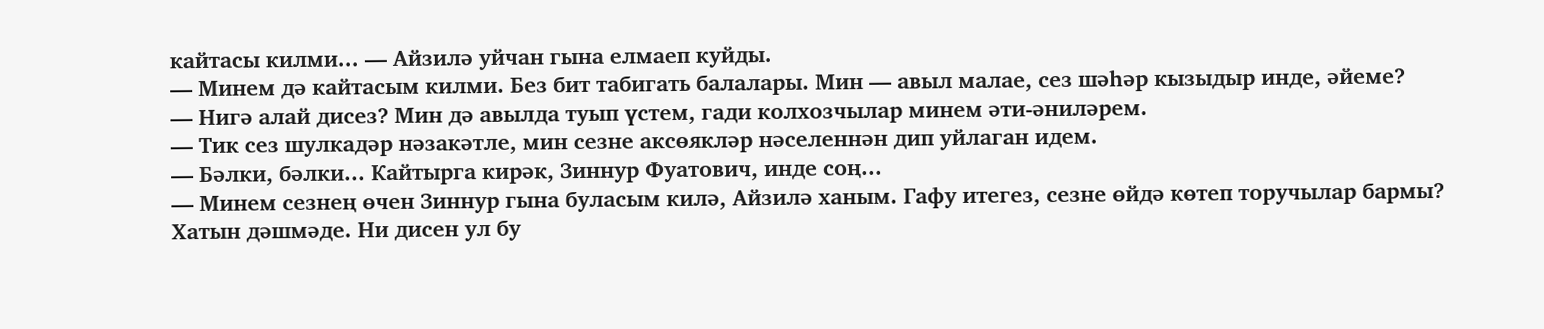кайтасы килми... — Айзилә уйчан гына елмаеп куйды.
— Минем дә кайтасым килми. Без бит табигать балалары. Мин — авыл малае, сез шәһәр кызыдыр инде, әйеме?
— Нигә алай дисез? Мин дә авылда туып үстем, гади колхозчылар минем әти-әниләрем.
— Тик сез шулкадәр нәзакәтле, мин сезне аксөякләр нәселеннән дип уйлаган идем.
— Бәлки, бәлки... Кайтырга кирәк, Зиннур Фуатович, инде соң...
— Минем сезнең өчен Зиннур гына буласым килә, Айзилә ханым. Гафу итегез, сезне өйдә көтеп торучылар бармы?
Хатын дәшмәде. Ни дисен ул бу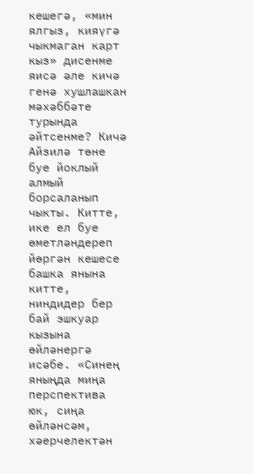кешегә, «мин ялгыз, кияүгә чыкмаган карт кыз» дисенме яисә әле кичә генә хушлашкан мәхәббәте турында әйтсенме? Кичә Айзилә төне буе йоклый алмый борсаланып чыкты. Китте, ике ел буе өметләндереп йөргән кешесе башка янына китте, ниндидер бер бай эшкуар кызына өйләнергә исәбе. «Синең яныңда миңа перспектива юк, сиңа өйләнсәм, хәерчелектән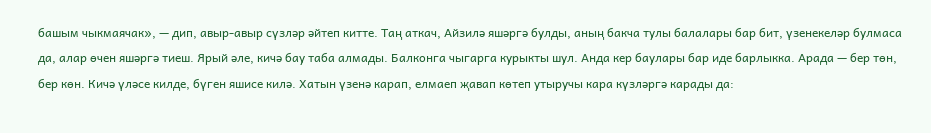башым чыкмаячак», — дип, авыр-авыр сүзләр әйтеп китте. Таң аткач, Айзилә яшәргә булды, аның бакча тулы балалары бар бит, үзенекеләр булмаса да, алар өчен яшәргә тиеш. Ярый әле, кичә бау таба алмады. Балконга чыгарга курыкты шул. Анда кер баулары бар иде барлыкка. Арада — бер төн, бер көн. Кичә үләсе килде, бүген яшисе килә. Хатын үзенә карап, елмаеп җавап көтеп утыручы кара күзләргә карады да: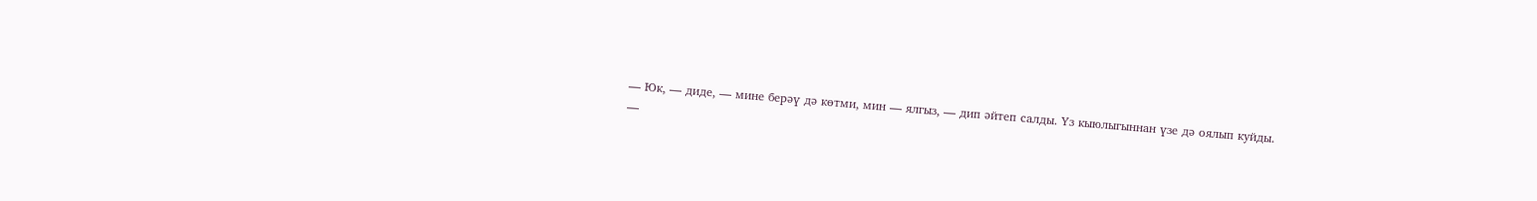— Юк, — диде, — мине берәү дә көтми, мин — ялгыз, — дип әйтеп салды. Үз кыюлыгыннан үзе дә оялып куйды.
—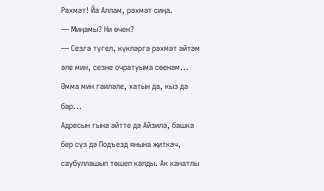Рәхмәт! Йа Аллам, рәхмәт сиңа.
— Миңамы? Ни өчен?
— Сезгә түгел, күкләргә рәхмәт әйтәм әле мин, сезне очратуыма сөенәм... Әмма мин гаиләле, хатын да, кыз да бар...
Адресын гына әйтте дә Айзилә, башка бер сүз дә Подъезд янына җиткәч, саубуллашып төшеп калды. Ак канатлы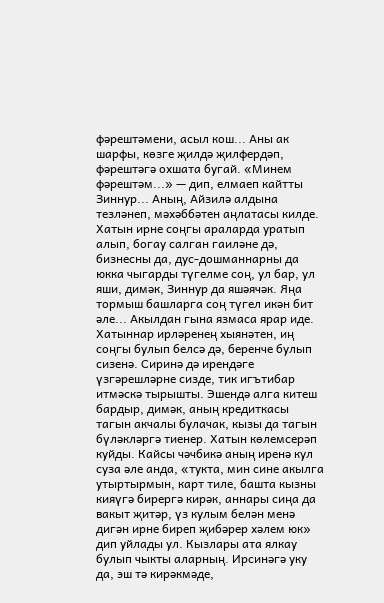фәрештәмени, асыл кош... Аны ак шарфы, көзге җилдә җилфердәп, фәрештәгә охшата бугай. «Минем фәрештәм...» — дип, елмаеп кайтты Зиннур... Аның, Айзилә алдына тезләнеп, мәхәббәтен аңлатасы килде. Хатын ирне соңгы араларда уратып алып, богау салган гаиләне дә, бизнесны да, дус-дошманнарны да юкка чыгарды түгелме соң, ул бар, ул яши, димәк, Зиннур да яшәячәк. Яңа тормыш башларга соң түгел икән бит әле... Акылдан гына язмаса ярар иде.
Хатыннар ирләренең хыянәтен, иң соңгы булып белсә дә, беренче булып сизенә. Сиринә дә ирендәге үзгәрешләрне сизде, тик игътибар итмәскә тырышты. Эшендә алга китеш бардыр, димәк, аның кредиткасы тагын акчалы булачак, кызы да тагын бүләкләргә тиенер. Хатын көлемсерәп куйды. Кайсы чәчбикә аның иренә кул суза әле анда, «тукта, мин сине акылга утыртырмын, карт тиле, башта кызны кияүгә бирергә кирәк, аннары сиңа да вакыт җитәр, үз кулым белән менә дигән ирне биреп җибәрер хәлем юк» дип уйлады ул. Кызлары ата ялкау булып чыкты аларның. Ирсинәгә уку да, эш тә кирәкмәде,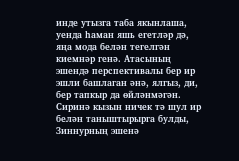инде утызга таба якынлаша, уенда һаман яшь егетләр дә, яңа мода белән тегелгән киемнәр генә. Атасының эшендә перспективалы бер ир эшли башлаган әнә, ялгыз, ди, бер тапкыр да өйләнмәгән. Сиринә кызын ничек тә шул ир белән таныштырырга булды, Зиннурның эшенә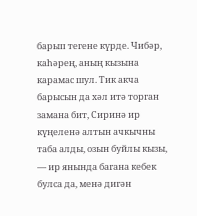барып тегене күрде. Чибәр, каһәрең, аның кызына карамас шул. Тик акча барысын да хәл итә торган замана бит, Сиринә ир күңеленә алтын ачкычны таба алды, озын буйлы кызы, — ир янында багана кебек булса да, менә дигән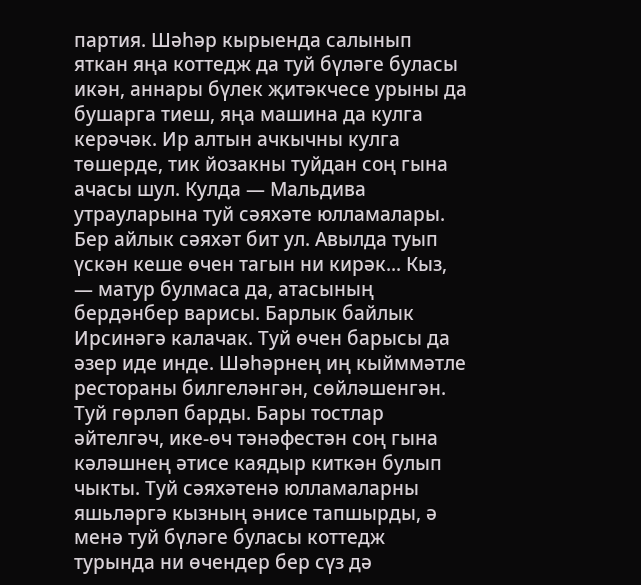партия. Шәһәр кырыенда салынып яткан яңа коттедж да туй бүләге буласы икән, аннары бүлек җитәкчесе урыны да бушарга тиеш, яңа машина да кулга керәчәк. Ир алтын ачкычны кулга төшерде, тик йозакны туйдан соң гына ачасы шул. Кулда — Мальдива утрауларына туй сәяхәте юлламалары. Бер айлык сәяхәт бит ул. Авылда туып үскән кеше өчен тагын ни кирәк... Кыз, — матур булмаса да, атасының бердәнбер варисы. Барлык байлык Ирсинәгә калачак. Туй өчен барысы да әзер иде инде. Шәһәрнең иң кыйммәтле рестораны билгеләнгән, сөйләшенгән.
Туй гөрләп барды. Бары тостлар әйтелгәч, ике-өч тәнәфестән соң гына кәләшнең әтисе каядыр киткән булып чыкты. Туй сәяхәтенә юлламаларны яшьләргә кызның әнисе тапшырды, ә менә туй бүләге буласы коттедж турында ни өчендер бер сүз дә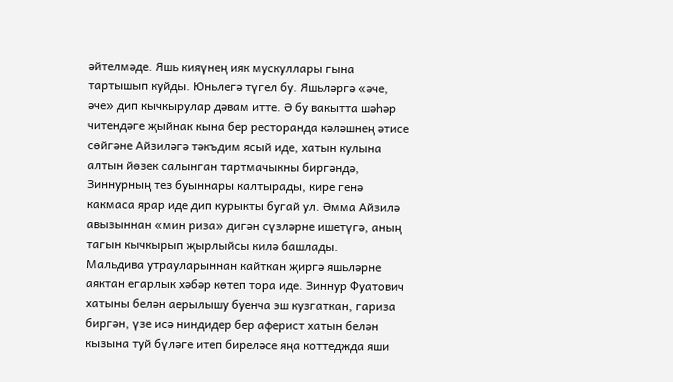әйтелмәде. Яшь кияүнең ияк мускуллары гына тартышып куйды. Юньлегә түгел бу. Яшьләргә «әче, әче» дип кычкырулар дәвам итте. Ә бу вакытта шәһәр читендәге җыйнак кына бер ресторанда кәләшнең әтисе сөйгәне Айзиләгә тәкъдим ясый иде, хатын кулына алтын йөзек салынган тартмачыкны биргәндә, Зиннурның тез буыннары калтырады, кире генә какмаса ярар иде дип курыкты бугай ул. Әмма Айзилә авызыннан «мин риза» дигән сүзләрне ишетүгә, аның тагын кычкырып җырлыйсы килә башлады.
Мальдива утрауларыннан кайткан җиргә яшьләрне аяктан егарлык хәбәр көтеп тора иде. Зиннур Фуатович хатыны белән аерылышу буенча эш кузгаткан, гариза биргән, үзе исә ниндидер бер аферист хатын белән кызына туй бүләге итеп биреләсе яңа коттеджда яши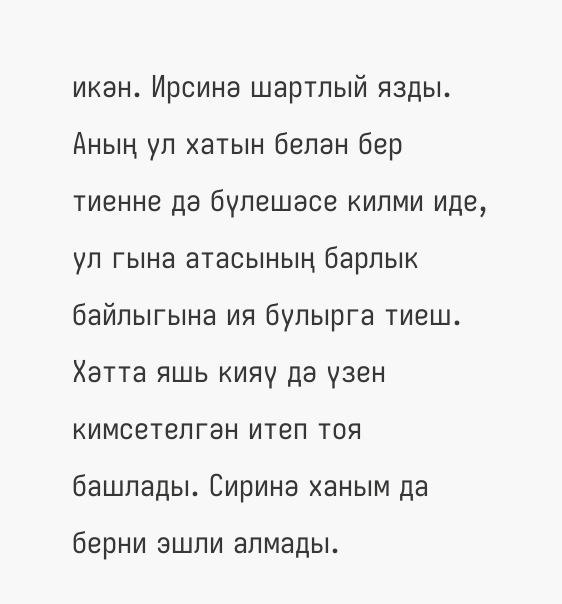икән. Ирсинә шартлый язды. Аның ул хатын белән бер тиенне дә бүлешәсе килми иде, ул гына атасының барлык байлыгына ия булырга тиеш. Хәтта яшь кияү дә үзен кимсетелгән итеп тоя башлады. Сиринә ханым да берни эшли алмады.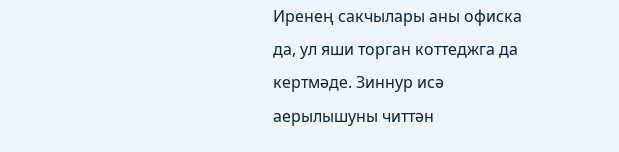Иренең сакчылары аны офиска да, ул яши торган коттеджга да кертмәде. Зиннур исә аерылышуны читтән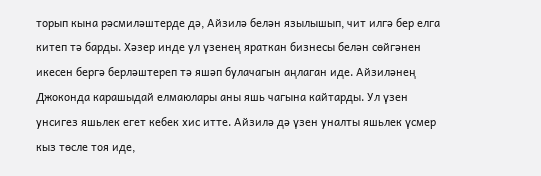торып кына рәсмиләштерде дә, Айзилә белән язылышып, чит илгә бер елга китеп тә барды. Хәзер инде ул үзенең яраткан бизнесы белән сөйгәнен икесен бергә берләштереп тә яшәп булачагын аңлаган иде. Айзиләнең Джоконда карашыдай елмаюлары аны яшь чагына кайтарды. Ул үзен унсигез яшьлек егет кебек хис итте. Айзилә дә үзен уналты яшьлек үсмер кыз төсле тоя иде,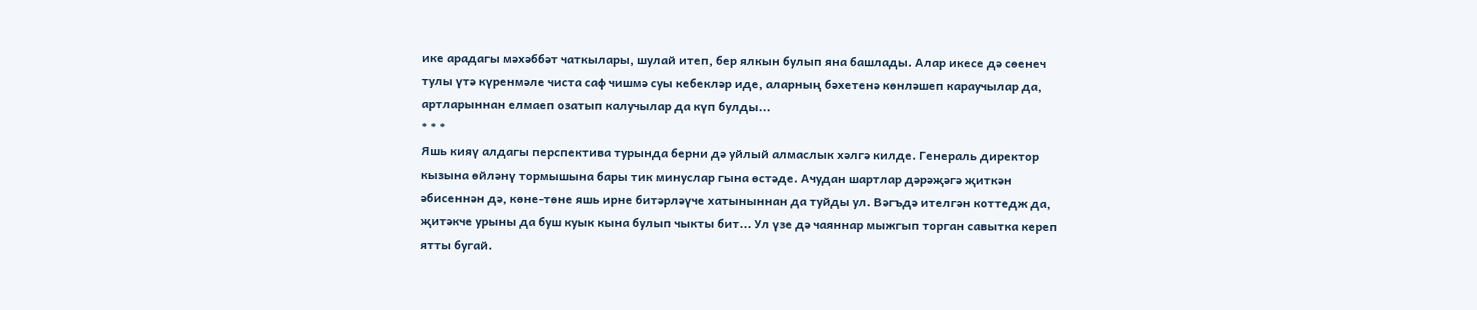ике арадагы мәхәббәт чаткылары, шулай итеп, бер ялкын булып яна башлады. Алар икесе дә сөенеч тулы үтә күренмәле чиста саф чишмә суы кебекләр иде, аларның бәхетенә көнләшеп караучылар да, артларыннан елмаеп озатып калучылар да күп булды...
* * *
Яшь кияү алдагы перспектива турында берни дә уйлый алмаслык хәлгә килде. Генераль директор кызына өйләнү тормышына бары тик минуслар гына өстәде. Ачудан шартлар дәрәҗәгә җиткән әбисеннән дә, көне-төне яшь ирне битәрләүче хатыныннан да туйды ул. Вәгъдә ителгән коттедж да, җитәкче урыны да буш куык кына булып чыкты бит... Ул үзе дә чаяннар мыжгып торган савытка кереп ятты бугай.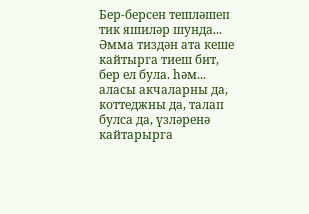Бер-берсен тешләшеп тик яшиләр шунда... Әмма тиздән ата кеше кайтырга тиеш бит, бер ел була. һәм... аласы акчаларны да, коттеджны да, талап булса да, үзләренә кайтарырга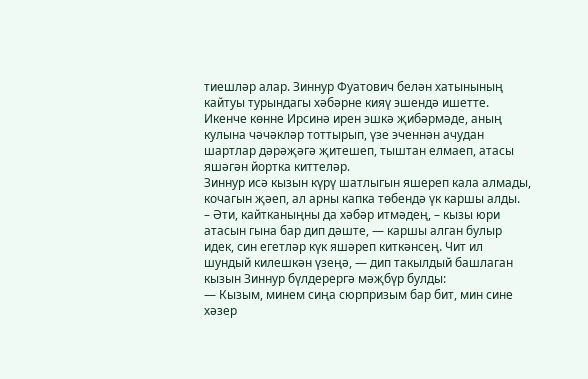тиешләр алар. Зиннур Фуатович белән хатынының кайтуы турындагы хәбәрне кияү эшендә ишетте. Икенче көнне Ирсинә ирен эшкә җибәрмәде, аның кулына чәчәкләр тоттырып, үзе эченнән ачудан шартлар дәрәҗәгә җитешеп, тыштан елмаеп, атасы яшәгән йортка киттеләр.
Зиннур исә кызын күрү шатлыгын яшереп кала алмады, кочагын җәеп, ал арны капка төбендә үк каршы алды.
– Әти, кайтканыңны да хәбәр итмәдең, – кызы юри атасын гына бар дип дәште, — каршы алган булыр идек, син егетләр күк яшәреп киткәнсең. Чит ил шундый килешкән үзеңә, — дип такылдый башлаган кызын Зиннур бүлдерергә мәҗбүр булды:
— Кызым, минем сиңа сюрпризым бар бит, мин сине хәзер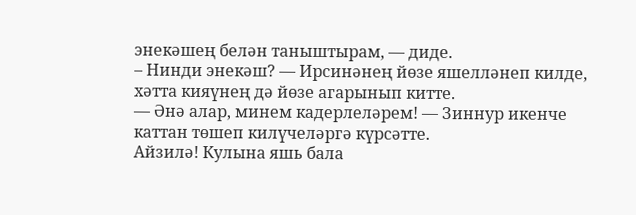энекәшең белән таныштырам, — диде.
– Нинди энекәш? — Ирсинәнең йөзе яшелләнеп килде, хәтта кияүнең дә йөзе агарынып китте.
— Әнә алар, минем кадерлеләрем! — Зиннур икенче каттан төшеп килүчеләргә күрсәтте.
Айзилә! Кулына яшь бала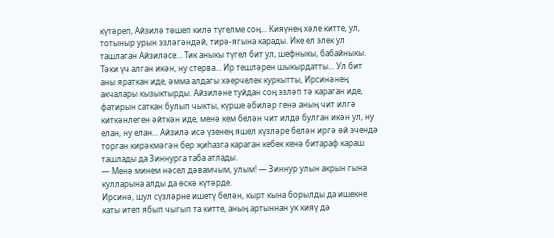күтәреп, Айзилә төшеп килә түгелме соң... Кияүнең хәле китте, ул, тотыныр урын эзләгәндәй, тирә-ягына карады. Ике ел элек ул ташлаган Айзиләсе... Тик аныкы түгел бит ул, шефныкы, бабайныкы. Тәки үч алган икән, ну стерва... Ир тешләрен шыкырдатты... Ул бит аны яраткан иде, әмма алдагы хәерчелек куркытты, Ирсинәнең акчалары кызыктырды. Айзиләне туйдан соң эзләп тә караган иде, фатирын саткан булып чыкты, күрше әбиләр генә аның чит илгә киткәнлеген әйткән иде, менә кем белән чит илдә булган икән ул, ну елан, ну елан... Айзилә исә үзенең яшел күзләре белән иргә өй эчендә торган кирәкмәгән бер җиһазга караган кебек кенә битараф караш ташлады да Зиннурга таба атлады.
— Менә минем нәсел дәвамчым, улым! — Зиннур улын акрын гына кулларына алды да өскә күтәрде.
Ирсинә, шул сүзләрне ишетү белән, кырт кына борылды да ишекне каты итеп ябып чыгып та китте, аның артыннан ук кияү дә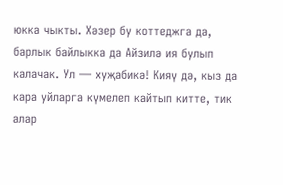юкка чыкты. Хәзер бу коттеджга да, барлык байлыкка да Айзилә ия булып калачак. Ул — хуҗабикә! Кияү дә, кыз да кара уйларга күмелеп кайтып китте, тик алар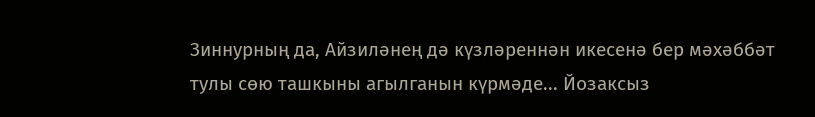Зиннурның да, Айзиләнең дә күзләреннән икесенә бер мәхәббәт тулы сөю ташкыны агылганын күрмәде... Йозаксыз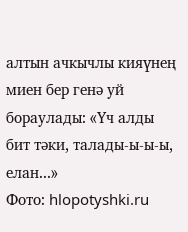алтын ачкычлы кияүнең миен бер генә уй бораулады: «Үч алды бит тәки, талады-ы-ы-ы, елан...»
Фото: hlopotyshki.ru